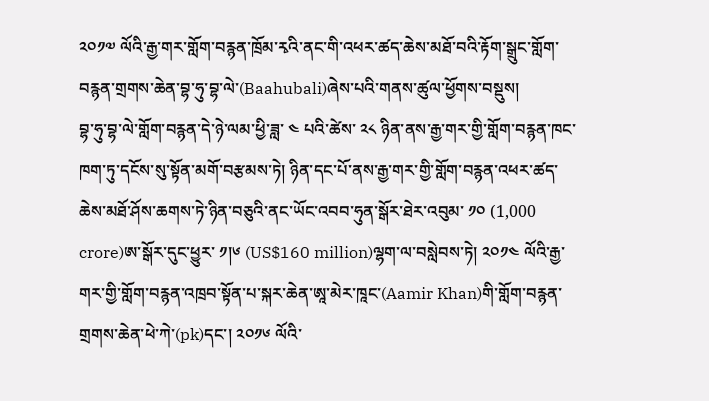༢༠༡༧ ལོའི་རྒྱ་གར་གློག་བརྙན་ཁྲོམ་རྭའི་ནང་གི་འཕར་ཚད་ཆེས་མཐོ་བའི་རྟོག་སྒྲུང་གློག་བརྙན་གྲགས་ཆེན་བྷ་ཧུ་བྷ་ལེ་(Baahubali)ཞེས་པའི་གནས་ཚུལ་ཕྱོགས་བསྡུས།
བྷ་ཧུ་བྷ་ལེ་གློག་བརྙན་དེ་ཉེ་ལམ་ཕྱི་ཟླ་ ༤ པའི་ཚེས་ ༢༨ ཉིན་ནས་རྒྱ་གར་གྱི་གློག་བརྙན་ཁང་ཁག་ཏུ་དངོས་སུ་སྟོན་མགོ་བརྩམས་ཏེ། ཉིན་དང་པོ་ནས་རྒྱ་གར་གྱི་གློག་བརྙན་འཕར་ཚད་ཆེས་མཐོ་ཤོས་ཆགས་ཏེ་ཉིན་བཅུའི་ནང་ཡོང་འབབ་ཧུན་སྒོར་ཐེར་འབུམ་ ༡༠ (1,000 crore)ཨ་སྒོར་དུང་ཕྱུར་ ༡།༦ (US$160 million)ལྷག་ལ་བསླེབས་ཏེ། ༢༠༡༤ ལོའི་རྒྱ་གར་གྱི་གློག་བརྙན་འཁྲབ་སྟོན་པ་སྐར་ཆེན་ཨཱ་མེར་ཁཱང་(Aamir Khan)གི་གློག་བརྙན་གྲགས་ཆེན་ཕེ་ཀེ་(pk)དང་། ༢༠༡༦ ལོའི་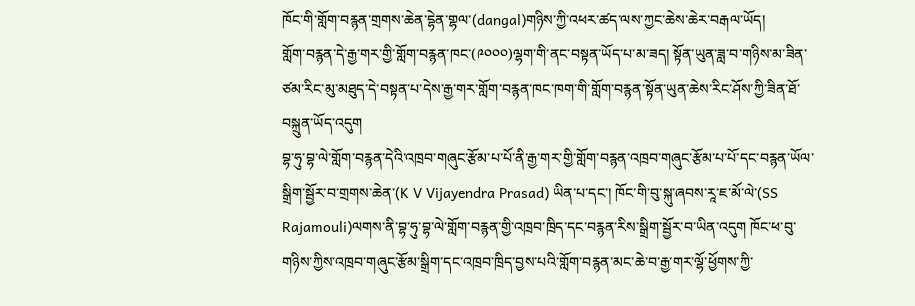ཁོང་གི་གློག་བརྙན་གྲགས་ཆེན་དྷེན་གྷལ་(dangal)གཉིས་ཀྱི་འཕར་ཚད་ལས་ཀྱང་ཆེས་ཆེར་བརྒལ་ཡོད།
གློག་བརྙན་དེ་རྒྱ་གར་གྱི་གློག་བརྙན་ཁང་(༩༠༠༠)ལྷག་གི་ནང་བསྟན་ཡོད་པ་མ་ཟད། སྟོན་ཡུན་ཟླ་བ་གཉིས་མ་ཟིན་ཙམ་རིང་མུ་མཐུད་དེ་བསྟན་པ་དེས་རྒྱ་གར་གློག་བརྙན་ཁང་ཁག་གི་གློག་བརྙན་སྟོན་ཡུན་ཆེས་རིང་ཤོས་ཀྱི་ཟིན་ཐོ་བསྐྲུན་ཡོད་འདུག
བྷ་ཧུ་བྷ་ལེ་གློག་བརྙན་དེའི་འཁྲབ་གཞུང་རྩོམ་པ་པོ་ནི་རྒྱ་གར་གྱི་གློག་བརྙན་འཁྲབ་གཞུང་རྩོམ་པ་པོ་དང་བརྙན་ཡོལ་སྒྲིག་སྦྱོར་བ་གྲགས་ཆེན་(K V Vijayendra Prasad) ཡིན་པ་དང་། ཁོང་གི་བུ་སྐུ་ཞབས་རཱ་ཇ་མོ་ལེ་(SS Rajamouli)ལགས་ནི་བྷ་ཧུ་བྷ་ལེ་གློག་བརྙན་གྱི་འཁྲབ་ཁྲིད་དང་བརྙན་རིས་སྒྲིག་སྦྱོར་བ་ཡིན་འདུག ཁོང་ཕ་བུ་གཉིས་ཀྱིས་འཁྲབ་གཞུང་རྩོམ་སྒྲིག་དང་འཁྲབ་ཁྲིད་བྱས་པའི་གློག་བརྙན་མང་ཆེ་བ་རྒྱ་གར་ལྷོ་ཕྱོགས་ཀྱི་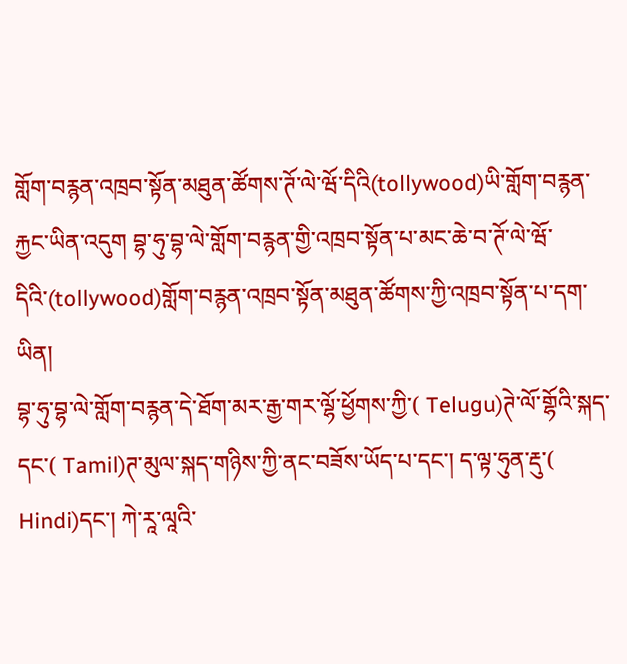གློག་བརྙན་འཁྲབ་སྟོན་མཐུན་ཚོགས་ཊོ་ལེ་ཝོ་དིའི(tollywood)ཡི་གློག་བརྙན་རྐྱང་ཡིན་འདུག བྷ་ཧུ་བྷ་ལེ་གློག་བརྙན་གྱི་འཁྲབ་སྟོན་པ་མང་ཆེ་བ་ཊོ་ལེ་ཝོ་དིའི་(tollywood)གློག་བརྙན་འཁྲབ་སྟོན་མཐུན་ཚོགས་ཀྱི་འཁྲབ་སྟོན་པ་དག་ཡིན།
བྷ་ཧུ་བྷ་ལེ་གློག་བརྙན་དེ་ཐོག་མར་རྒྱ་གར་ལྷོ་ཕྱོགས་ཀྱི་( Telugu)ཊེ་ལོ་གྷོའི་སྐད་དང་( Tamil)ཊ་མུལ་སྐད་གཉིས་ཀྱི་ནང་བཟོས་ཡོད་པ་དང་། ད་ལྟ་ཧུན་རྡུ་( Hindi)དང་། ཀེ་རཱ་ལཱའི་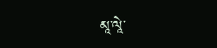མཱ་ལཱེ་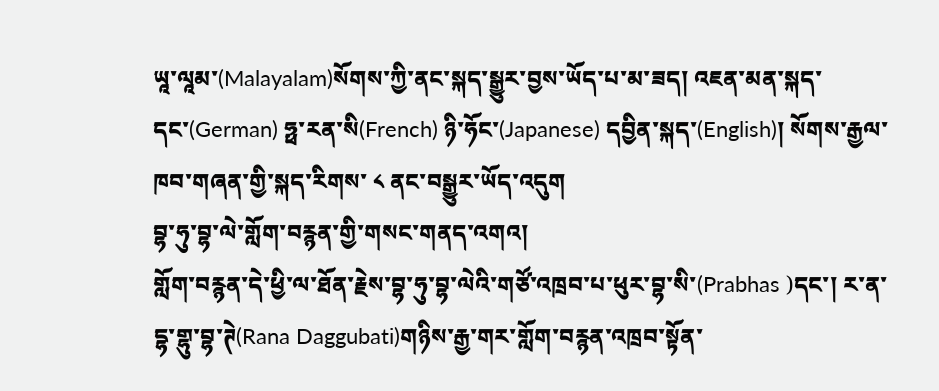ཡཱ་ལཱམ་(Malayalam)སོགས་ཀྱི་ནང་སྐད་སྒྱུར་བྱས་ཡོད་པ་མ་ཟད། འཇན་མན་སྐད་དང་(German) ཧྥ་རན་སི(French) ཉི་ཧོང་(Japanese) དབྱིན་སྐད་(English)། སོགས་རྒྱལ་ཁབ་གཞན་གྱི་སྐད་རིགས་ ༨ ནང་བསྒྱུར་ཡོད་འདུག
བྷ་ཧུ་བྷ་ལེ་གློག་བརྙན་གྱི་གསང་གནད་འགའ།
གློག་བརྙན་དེ་ཕྱི་ལ་ཐོན་རྗེས་བྷ་ཧུ་བྷ་ལེའི་གཙོ་འཁྲབ་པ་ཕུར་བྷ་སི་(Prabhas )དང་། ར་ན་དྷ་གྷུ་བྷ་ཊེ(Rana Daggubati)གཉིས་རྒྱ་གར་གློག་བརྙན་འཁྲབ་སྟོན་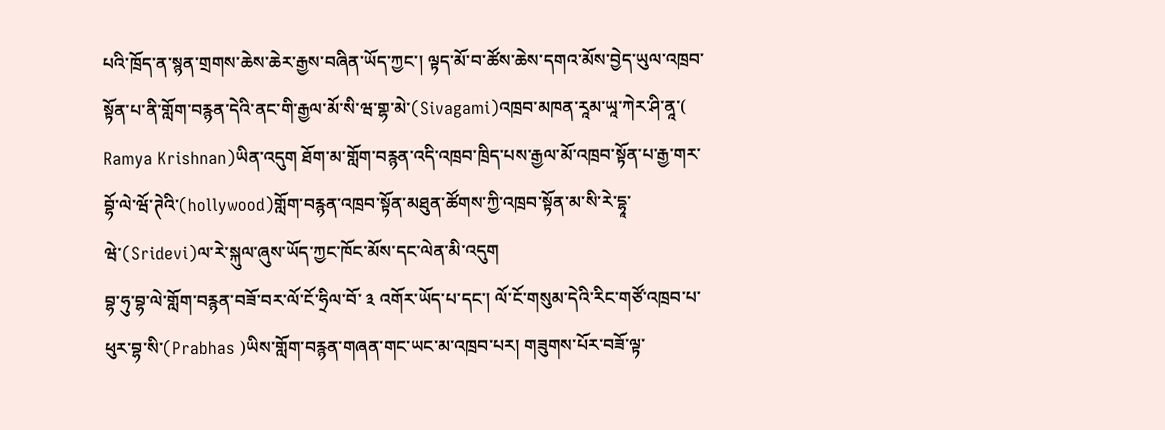པའི་ཁྲོད་ན་སྙན་གྲགས་ཆེས་ཆེར་རྒྱས་བཞིན་ཡོད་ཀྱང་། ལྟད་མོ་བ་ཚོས་ཆེས་དགའ་མོས་བྱེད་ཡུལ་འཁྲབ་སྟོན་པ་ནི་གློག་བརྙན་དེའི་ནང་གི་རྒྱལ་མོ་སི་ཝ་གྷ་མེ་(Sivagami)འཁྲབ་མཁན་རཱམ་ཡཱ་ཀེར་ཤི་ནཱ་( Ramya Krishnan)ཡིན་འདུག ཐོག་མ་གློག་བརྙན་འདི་འཁྲབ་ཁྲིད་པས་རྒྱལ་མོ་འཁྲབ་སྟོན་པ་རྒྱ་གར་བྷོ་ལེ་ཝོ་ཊེའི་(hollywood)གློག་བརྙན་འཁྲབ་སྟོན་མཐུན་ཚོགས་ཀྱི་འཁྲབ་སྟོན་མ་སི་རེ་དྷཱ་ཝེ་(Sridevi)ལ་རེ་སྐུལ་ཞུས་ཡོད་ཀྱང་ཁོང་མོས་དང་ལེན་མི་འདུག
བྷ་ཧུ་བྷ་ལེ་གློག་བརྙན་བཟོ་བར་ལོ་ངོ་ཧྲིལ་བོ་ ༣ འགོར་ཡོད་པ་དང་། ལོ་ངོ་གསུམ་དེའི་རིང་གཙོ་འཁྲབ་པ་ཕུར་བྷ་སི་(Prabhas )ཡིས་གློག་བརྙན་གཞན་གང་ཡང་མ་འཁྲབ་པར། གཟུགས་པོར་བཟོ་ལྟ་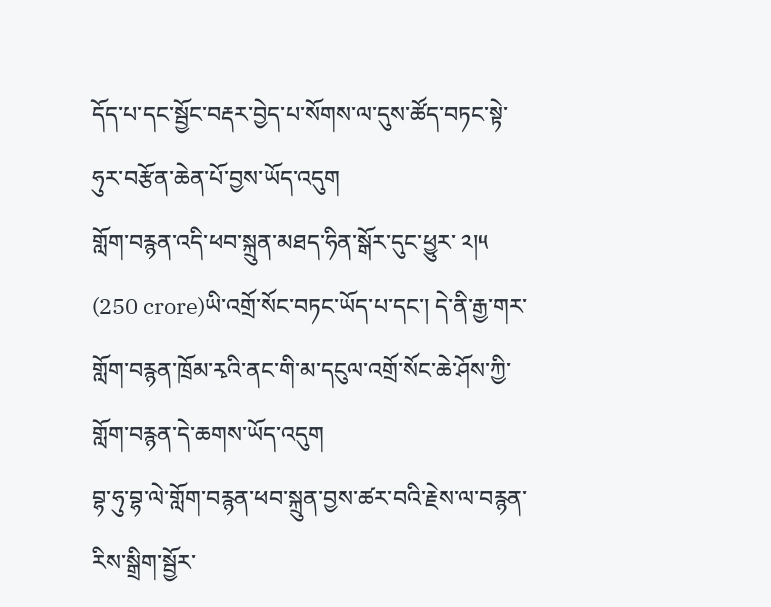དོད་པ་དང་སྦྱོང་བརྡར་བྱེད་པ་སོགས་ལ་དུས་ཚོད་བཏང་སྟེ་ཧུར་བརྩོན་ཆེན་པོ་བྱས་ཡོད་འདུག
གློག་བརྙན་འདི་ཕབ་སྐྲུན་མཐད་ཧིན་སྒོར་དུང་ཕྱུར་ ༢།༥ (250 crore)ཡི་འགྲོ་སོང་བཏང་ཡོད་པ་དང་། དེ་ནི་རྒྱ་གར་གློག་བརྙན་ཁྲོམ་རྭའི་ནང་གི་མ་དངུལ་འགྲོ་སོང་ཆེ་ཤོས་ཀྱི་གློག་བརྙན་དེ་ཆགས་ཡོད་འདུག
བྷ་ཧུ་བྷ་ལེ་གློག་བརྙན་ཕབ་སྐྲུན་བྱས་ཚར་བའི་རྗེས་ལ་བརྙན་རིས་སྒྲིག་སྦྱོར་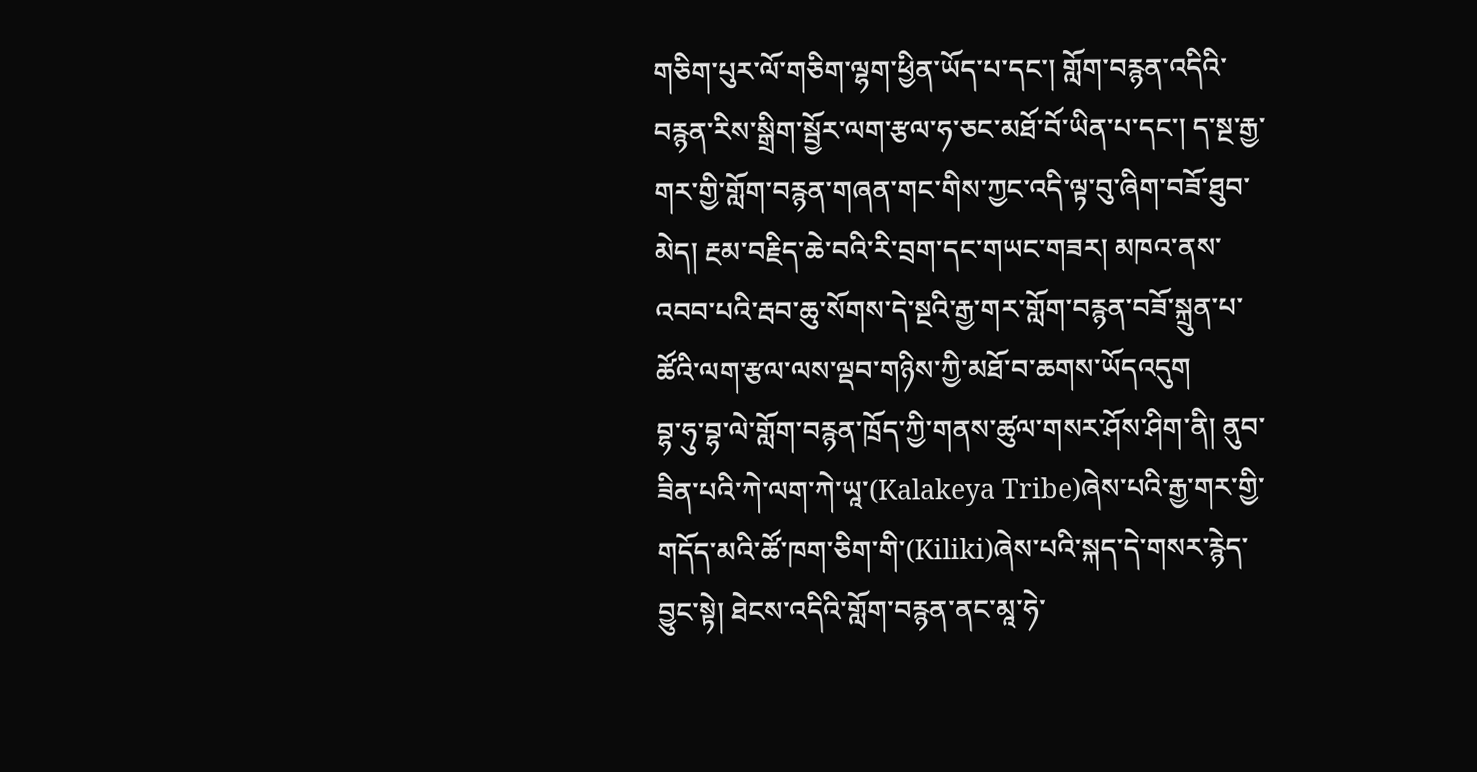གཅིག་པུར་ལོ་གཅིག་ལྷག་ཕྱིན་ཡོད་པ་དང་། གློག་བརྙན་འདིའི་བརྙན་རིས་སྒྲིག་སྦྱོར་ལག་རྩལ་ཧ་ཅང་མཐོ་བོ་ཡིན་པ་དང་། ད་སྔ་རྒྱ་གར་གྱི་གློག་བརྙན་གཞན་གང་གིས་ཀྱང་འདི་ལྟ་བུ་ཞིག་བཟོ་ཐུབ་མེད། རྔམ་བརྗིད་ཆེ་བའི་རི་བྲག་དང་གཡང་གཟར། མཁའ་ནས་འབབ་པའི་རྦབ་ཆུ་སོགས་དེ་སྔའི་རྒྱ་གར་གློག་བརྙན་བཟོ་སྐྲུན་པ་ཚོའི་ལག་རྩལ་ལས་ལྡབ་གཉིས་ཀྱི་མཐོ་བ་ཆགས་ཡོདའདུག
བྷ་ཧུ་བྷ་ལེ་གློག་བརྙན་ཁྲོད་ཀྱི་གནས་ཚུལ་གསར་ཤོས་ཤིག་ནི། ནུབ་ཟིན་པའི་ཀེ་ལག་ཀེ་ཡཱ་(Kalakeya Tribe)ཞེས་པའི་རྒྱ་གར་གྱི་གདོད་མའི་ཚོ་ཁག་ཅིག་གི་(Kiliki)ཞེས་པའི་སྐད་དེ་གསར་རྙེད་བྱུང་སྟེ། ཐེངས་འདིའི་གློག་བརྙན་ནང་མཱ་ཧེ་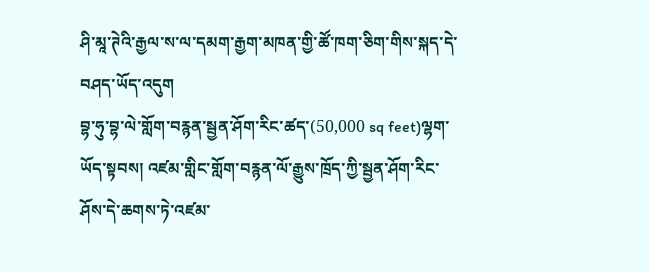ཤི་མཱ་ཊེའི་རྒྱལ་ས་ལ་དམག་རྒྱག་མཁན་གྱི་ཚོ་ཁག་ཅིག་གིས་སྐད་དེ་བཤད་ཡོད་འདུག
བྷ་ཧུ་བྷ་ལེ་གློག་བརྙན་སྦྱན་ཤོག་རིང་ཚད་(50,000 sq feet)ལྷག་ཡོད་སྟབས། འཛམ་གླིང་གློག་བརྙན་ལོ་རྒྱུས་ཁྲོད་ཀྱི་སྦྱན་ཤོག་རིང་ཤོས་དེ་ཆགས་ཏེ་འཛམ་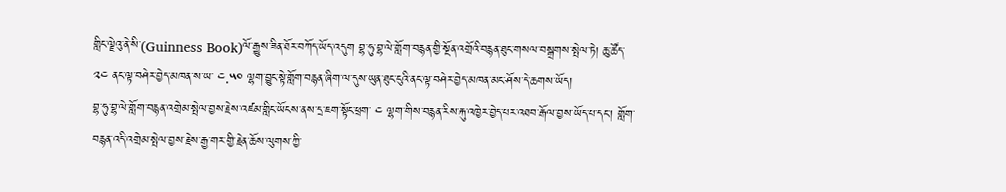གླིང་ལྗེའུ་ནེ་སི་(Guinness Book)ལོ་རྒྱུས་ཟིན་ཐོར་བཀོད་ཡོད་འདུག བྷ་ཧུ་བྷ་ལེ་གློག་བརྙན་གྱི་སྔོན་འགྲོའི་བརྙན་ཐུང་གསལ་བསྒྲགས་སྤེལ་ཏེ། ཆུ་ཚོད་ ༢༤ ནང་ལྟ་བཤེར་བྱེད་མཁན་ས་ཡ་ ༤.༥༠ ལྷག་བྱུང་སྟེ་གློག་བརྙན་ཞིག་ལ་དུས་ཡུན་ཐུང་ངུའི་ནང་ལྟ་བཤེར་བྱེད་མཁན་མང་ཤོས་དེ་ཆགས་ཡོད།
བྷ་ཧུ་བྷ་ལེ་གློག་བརྙན་འགྲེམ་སྤེལ་བྱས་རྗེས་འཛམ་གླིང་ཡོངས་ནས་དྲ་ཇག་སྟོང་ཕྲག་ ༤ ལྷག་གིས་བརྙན་རིས་རྐུ་འཁྱེར་བྱེད་པར་འཐབ་རྒོལ་བྱས་ཡོད་པ་དང་། གློག་བརྙན་འདི་འགྲེམ་སྤེལ་བྱས་རྗེས་རྒྱ་གར་གྱི་རྗེན་ཆོས་ལུགས་ཀྱི་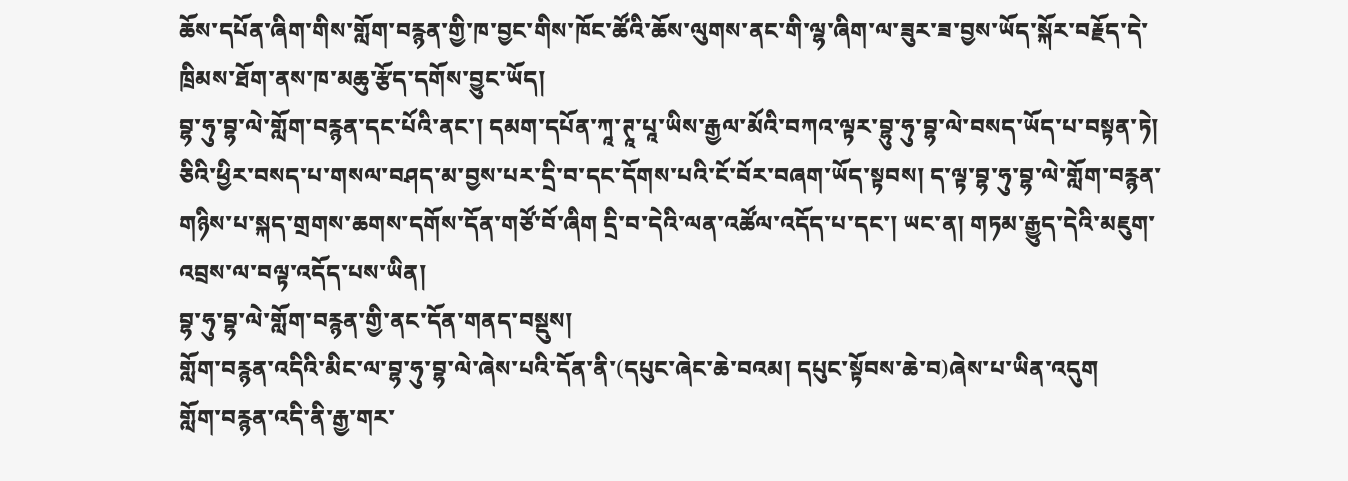ཆོས་དཔོན་ཞིག་གིས་གློག་བརྙན་གྱི་ཁ་བྱང་གིས་ཁོང་ཚོའི་ཆོས་ལུགས་ནང་གི་ལྷ་ཞིག་ལ་ཟུར་ཟ་བྱས་ཡོད་སྐོར་བརྗོད་དེ་ཁྲིམས་ཐོག་ནས་ཁ་མཆུ་རྩོད་དགོས་བྱུང་ཡོད།
བྷ་ཧུ་བྷ་ལེ་གློག་བརྙན་དང་པོའི་ནང་། དམག་དཔོན་ཀཱ་ཊཱ་པཱ་ཡིས་རྒྱལ་མོའི་བཀའ་ལྟར་བྷུ་ཧུ་བྷ་ལེ་བསད་ཡོད་པ་བསྟན་ཏེ། ཅིའི་ཕྱིར་བསད་པ་གསལ་བཤད་མ་བྱས་པར་དྲི་བ་དང་དོགས་པའི་ངོ་བོར་བཞག་ཡོད་སྟབས། ད་ལྟ་བྷ་ཧུ་བྷ་ལེ་གློག་བརྙན་གཉིས་པ་སྐད་གྲགས་ཆགས་དགོས་དོན་གཙོ་བོ་ཞིག དྲི་བ་དེའི་ལན་འཚོལ་འདོད་པ་དང་། ཡང་ན། གཏམ་རྒྱུད་དེའི་མཇུག་འབྲས་ལ་བལྟ་འདོད་པས་ཡིན།
བྷ་ཧུ་བྷ་ལེ་གློག་བརྙན་གྱི་ནང་དོན་གནད་བསྡུས།
གློག་བརྙན་འདིའི་མིང་ལ་བྷ་ཧུ་བྷ་ལེ་ཞེས་པའི་དོན་ནི་(དཔུང་ཞེང་ཆེ་བའམ། དཔུང་སྟོབས་ཆེ་བ)ཞེས་པ་ཡིན་འདུག
གློག་བརྙན་འདི་ནི་རྒྱ་གར་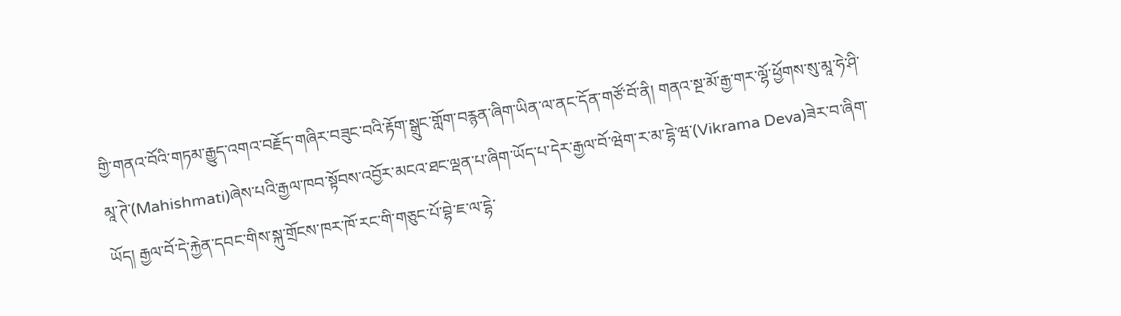གྱི་གནའ་བོའི་གཏམ་རྒྱུད་འགའ་བརྗོད་གཞིར་བཟུང་བའི་རྟོག་སྒྲུང་གློག་བརྙན་ཞིག་ཡིན་ལ་ནང་དོན་གཙོ་བོ་ནི། གནའ་སྔ་མོ་རྒྱ་གར་ལྷོ་ཕྱོགས་སུ་མཱ་ཧེ་ཤི་མཱ་ཊེ་(Mahishmati)ཞེས་པའི་རྒྱལ་ཁབ་སྟོབས་འབྱོར་མངའ་ཐང་ལྡན་པ་ཞིག་ཡོད་པ་དེར་རྒྱལ་བོ་ཝེག་ར་མ་དྷེ་ཝ་(Vikrama Deva)ཟེར་བ་ཞིག་ཡོད། རྒྱལ་བོ་དེ་རྐྱེན་དབང་གིས་སྐུ་གྲོངས་ཁར་ཁོ་རང་གི་གཅུང་པོ་བྷེ་ཇ་ལ་དྷེ་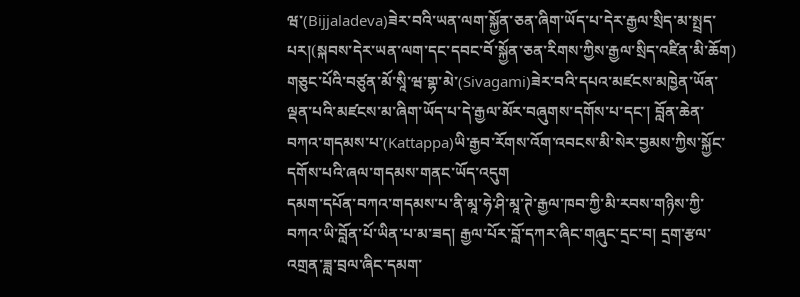ཝ་(Bijjaladeva)ཟེར་བའི་ཡན་ལག་སྐྱོན་ཅན་ཞིག་ཡོད་པ་དེར་རྒྱལ་སྲིད་མ་སྤྲད་པར།(སྐབས་དེར་ཡན་ལག་དང་དབང་བོ་སྐྱོན་ཅན་རིགས་ཀྱིས་རྒྱལ་སྲིད་འཛིན་མི་ཆོག) གཅུང་པོའི་བཙུན་མོ་སཱི་ཝ་གྷ་མེ་(Sivagami)ཟེར་བའི་དཔའ་མཛངས་མཁྱེན་ཡོན་ལྡན་པའི་མཛངས་མ་ཞིག་ཡོད་པ་དེ་རྒྱལ་མོར་བཞུགས་དགོས་པ་དང་། བློན་ཆེན་བཀའ་གདམས་པ་(Kattappa)ཡི་རྒྱབ་རོགས་འོག་འབངས་མི་སེར་བྱམས་ཀྱིས་སྐྱོང་དགོས་པའི་ཞལ་གདམས་གནང་ཡོད་འདུག
དམག་དཔོན་བཀའ་གདམས་པ་ནི་མཱ་ཧེ་ཤི་མཱ་ཊེ་རྒྱལ་ཁབ་ཀྱི་མི་རབས་གཉིས་ཀྱི་བཀའ་ཡི་བློན་པོ་ཡིན་པ་མ་ཟད། རྒྱལ་པོར་བློ་དཀར་ཞིང་གཞུང་དྲང་བ། དྲག་རྩལ་འགྲན་ཟླ་བྲལ་ཞིང་དམག་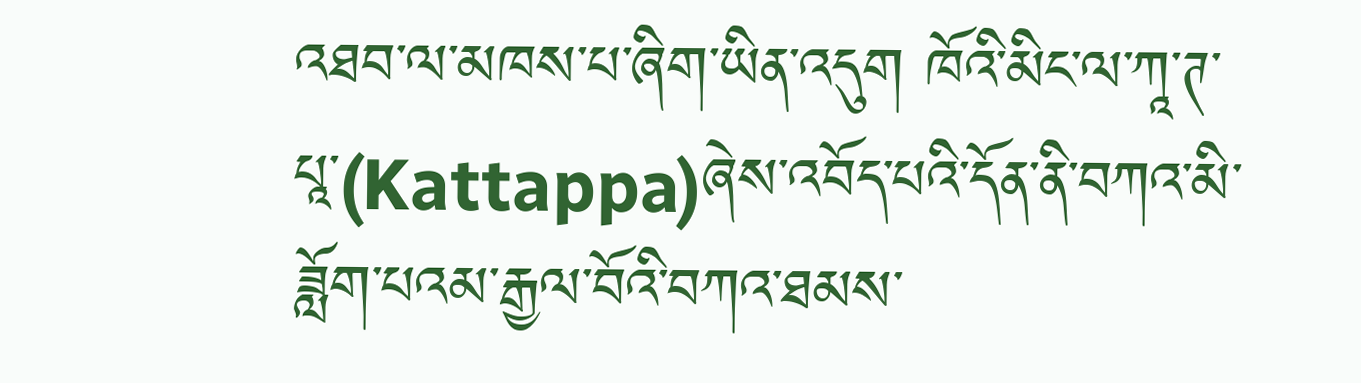འཐབ་ལ་མཁས་པ་ཞིག་ཡིན་འདུག ཁོའི་མིང་ལ་ཀཱ་ཊ་པཱ་(Kattappa)ཞེས་འབོད་པའི་དོན་ནི་བཀའ་མི་ཟློག་པའམ་རྒྱལ་བོའི་བཀའ་ཐམས་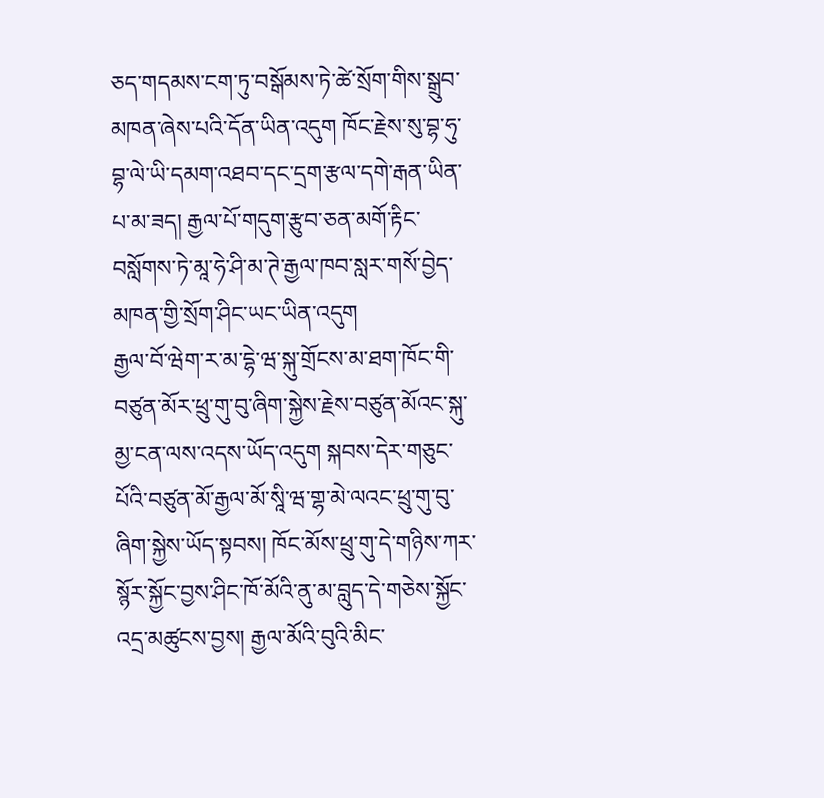ཅད་གདམས་ངག་ཏུ་བསྒོམས་ཏེ་ཚེ་སྲོག་གིས་སྒྲུབ་མཁན་ཞེས་པའི་དོན་ཡིན་འདུག ཁོང་རྗེས་སུ་བྷ་ཧུ་བྷ་ལེ་ཡི་དམག་འཐབ་དང་དྲག་རྩལ་དགེ་རྒན་ཡིན་པ་མ་ཟད། རྒྱལ་པོ་གདུག་རྩུབ་ཅན་མགོ་རྟིང་བསློགས་ཏེ་མཱ་ཧེ་ཤི་མ་ཊེ་རྒྱལ་ཁབ་སླར་གསོ་བྱེད་མཁན་གྱི་སྲོག་ཤིང་ཡང་ཡིན་འདུག
རྒྱལ་བོ་ཝེག་ར་མ་དྷེ་ཝ་སྐུ་གྲོངས་མ་ཐག་ཁོང་གི་བཙུན་མོར་ཕྲུ་གུ་བུ་ཞིག་སྐྱེས་རྗེས་བཙུན་མོའང་སྐུ་མྱ་ངན་ལས་འདས་ཡོད་འདུག སྐབས་དེར་གཅུང་པོའི་བཙུན་མོ་རྒྱལ་མོ་སཱི་ཝ་གྷ་མེ་ལའང་ཕྲུ་གུ་བུ་ཞིག་སྐྱེས་ཡོད་སྟབས། ཁོང་མོས་ཕྲུ་གུ་དེ་གཉིས་ཀར་སྙོར་སྐྱོང་བྱས་ཤིང་ཁོ་མོའི་ནུ་མ་བླུད་དེ་གཅེས་སྐྱོང་འདྲ་མཚུངས་བྱས། རྒྱལ་མོའི་བུའི་མིང་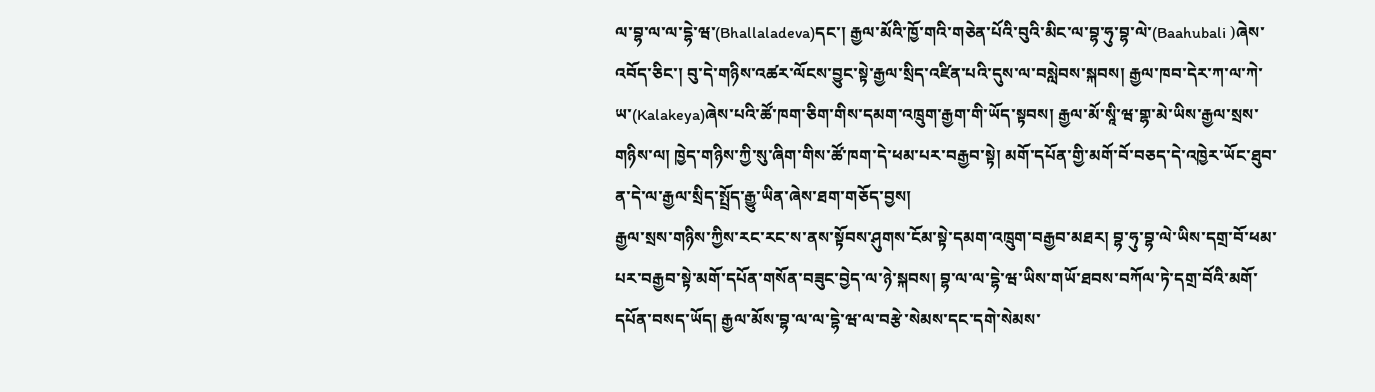ལ་བྷ་ལ་ལ་དྷེ་ཝ་(Bhallaladeva)དང་། རྒྱལ་མོའི་ཁྱོ་གའི་གཅེན་པོའི་བུའི་མིང་ལ་བྷ་ཧུ་བྷ་ལེ་(Baahubali )ཞེས་འབོད་ཅིང་། བུ་དེ་གཉིས་འཚར་ལོངས་བྱུང་སྟེ་རྒྱལ་སྲིད་འཛིན་པའི་དུས་ལ་བསླེབས་སྐབས། རྒྱལ་ཁབ་དེར་ཀ་ལ་ཀེ་ཡ་(Kalakeya)ཞེས་པའི་ཚོ་ཁག་ཅིག་གིས་དམག་འཁྲུག་རྒྱག་གི་ཡོད་སྟབས། རྒྱལ་མོ་སཱི་ཝ་གྷ་མེ་ཡིས་རྒྱལ་སྲས་གཉིས་ལ། ཁྱེད་གཉིས་ཀྱི་སུ་ཞིག་གིས་ཚོ་ཁག་དེ་ཕམ་པར་བརྒྱབ་སྟེ། མགོ་དཔོན་གྱི་མགོ་བོ་བཅད་དེ་འཁྱེར་ཡོང་ཐུབ་ན་དེ་ལ་རྒྱལ་སྲིད་སྤྲོད་རྒྱུ་ཡིན་ཞེས་ཐག་གཅོད་བྱས།
རྒྱལ་སྲས་གཉིས་ཀྱིས་རང་རང་ས་ནས་སྟོབས་ཤུགས་ངོམ་སྟེ་དམག་འཁྲུག་བརྒྱབ་མཐར། བྷ་ཧུ་བྷ་ལེ་ཡིས་དགྲ་བོ་ཕམ་པར་བརྒྱབ་སྟེ་མགོ་དཔོན་གསོན་བཟུང་བྱེད་ལ་ཉེ་སྐབས། བྷ་ལ་ལ་དྷེ་ཝ་ཡིས་གཡོ་ཐབས་བཀོལ་ཏེ་དགྲ་བོའི་མགོ་དཔོན་བསད་ཡོད། རྒྱལ་མོས་བྷ་ལ་ལ་དྷེ་ཝ་ལ་བརྩེ་སེམས་དང་དགེ་སེམས་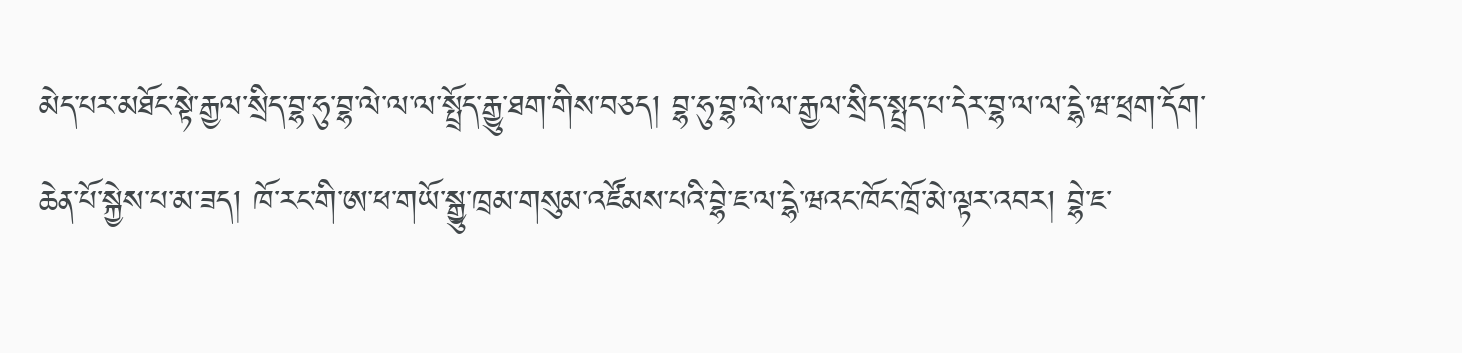མེད་པར་མཐོང་སྟེ་རྒྱལ་སྲིད་བྷ་ཧུ་བྷ་ལེ་ལ་ལ་སྤྲོད་རྒྱུ་ཐག་གིས་བཅད། བྷ་ཧུ་བྷ་ལེ་ལ་རྒྱལ་སྲིད་སྤྲད་པ་དེར་བྷ་ལ་ལ་དྷེ་ཝ་ཕྲག་དོག་ཆེན་པོ་སྐྱེས་པ་མ་ཟད། ཁོ་རང་གི་ཨ་ཕ་གཡོ་སྒྱུ་ཁྲམ་གསུམ་འཛོམས་པའི་བྷེ་ཇ་ལ་དྷེ་ཝའང་ཁོང་ཁྲོ་མེ་ལྟར་འབར། བྷེ་ཇ་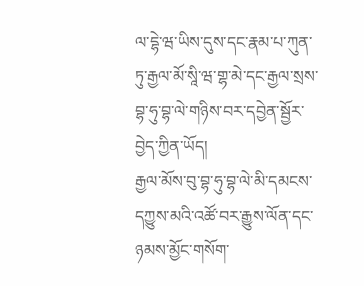ལ་དྷེ་ཝ་ཡིས་དུས་དང་རྣམ་པ་ཀུན་ཏུ་རྒྱལ་མོ་སཱི་ཝ་གྷ་མེ་དང་རྒྱལ་སྲས་བྷ་ཧུ་བྷ་ལེ་གཉིས་བར་དབྱེན་སྦྱོར་བྱེད་ཀྱིན་ཡོད།
རྒྱལ་མོས་བུ་བྷ་ཧུ་བྷ་ལེ་མི་དམངས་དཀྱུས་མའི་འཚོ་བར་རྒྱུས་ལོན་དང་ཉམས་མྱོང་གསོག་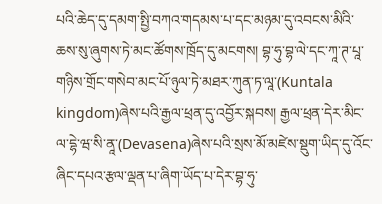པའི་ཆེད་དུ་དམག་སྤྱི་བཀའ་གདམས་པ་དང་མཉམ་དུ་འབངས་མིའི་ཆས་སུ་ཞུགས་ཏེ་མང་ཚོགས་ཁྲོད་དུ་མངགས། བྷ་ཧུ་བྷ་ལེ་དང་ཀཱ་ཊ་པཱ་གཉིས་གྲོང་གསེབ་མང་པོ་ཉུལ་ཏེ་མཐར་ཀུན་ཏ་ལཱ་(Kuntala kingdom)ཞེས་པའི་རྒྱལ་ཕྲན་དུ་འབྱོར་སྐབས། རྒྱལ་ཕྲན་དེར་མིང་ལ་དྷེ་ཝ་སི་ནཱ་(Devasena)ཞེས་པའི་སྲས་མོ་མཛེས་སྡུག་ཡིད་དུ་འོང་ཞིང་དཔའ་རྩལ་ལྡན་པ་ཞིག་ཡོད་པ་དེར་བྷ་ཧུ་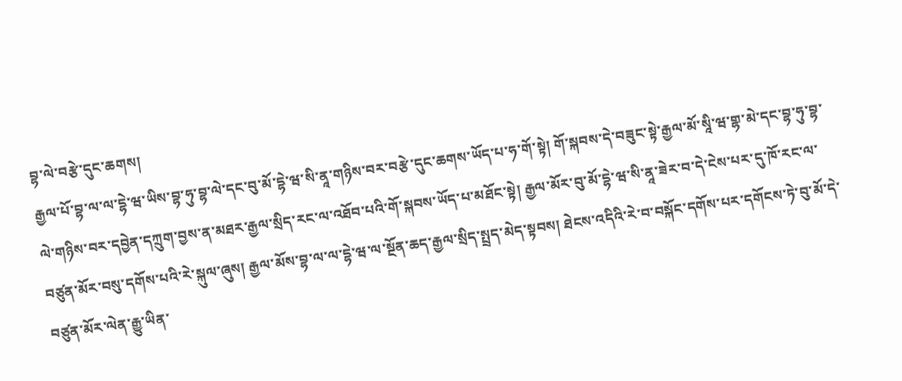བྷ་ལེ་བརྩེ་དུང་ཆགས།
རྒྱལ་པོ་བྷ་ལ་ལ་དྷེ་ཝ་ཡིས་བྷ་ཧུ་བྷ་ལེ་དང་བུ་མོ་དྷེ་ཝ་སི་ནཱ་གཉིས་བར་བརྩེ་དུང་ཆགས་ཡོད་པ་ཧ་གོ་སྟེ། གོ་སྐབས་དེ་བཟུང་སྟེ་རྒྱལ་མོ་སཱི་ཝ་གྷ་མེ་དང་བྷ་ཧུ་བྷ་ལེ་གཉིས་བར་དབྱེན་དཀྲུག་བྱས་ན་མཐར་རྒྱལ་སྲིད་རང་ལ་འཐོབ་པའི་གོ་སྐབས་ཡོད་པ་མཐོང་སྟེ། རྒྱལ་མོར་བུ་མོ་དྷེ་ཝ་སི་ནཱ་ཟེར་བ་དེ་ངེས་པར་དུ་ཁོ་རང་ལ་བཙུན་མོར་བསུ་དགོས་པའི་རེ་སྐུལ་ཞུས། རྒྱལ་མོས་བྷ་ལ་ལ་དྷེ་ཝ་ལ་སྔོན་ཆད་རྒྱལ་སྲིད་སྤྲད་མེད་སྟབས། ཐེངས་འདིའི་རེ་བ་བསྐོང་དགོས་པར་དགོངས་ཏེ་བུ་མོ་དེ་བཙུན་མོར་ལེན་རྒྱུ་ཡིན་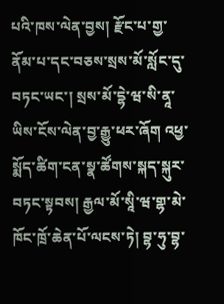པའི་ཁས་ལེན་བྱས། རྫོང་པ་གྱ་ནོམ་པ་དང་བཅས་སྲས་མོ་སློང་དུ་བཏང་ཡང་། སྲས་མོ་དྷེ་ཝ་སི་ནཱ་ཡིས་ངོས་ལེན་བྱ་རྒྱུ་ཕར་ཞོག འཕྱ་སྨོད་ཚིག་ངན་སྣ་ཚོགས་སྐད་སྐུར་བཏང་སྟབས། རྒྱལ་མོ་སཱི་ཝ་གྷ་མེ་ཁོང་ཁྲོ་ཆེན་པོ་ལངས་ཏེ། བྷ་ཧུ་བྷ་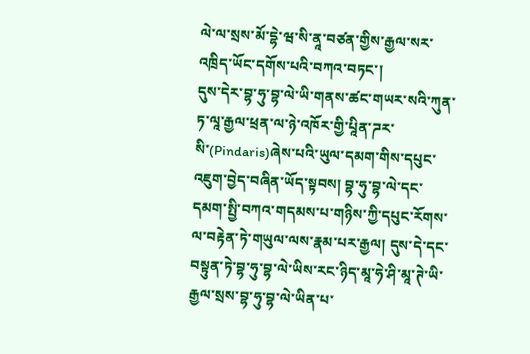ལེ་ལ་སྲས་མོ་དྷེ་ཝ་སི་ནཱ་བཙན་གྱིས་རྒྱལ་སར་འཁྲིད་ཡོང་དགོས་པའི་བཀའ་བཏང་།
དུས་དེར་བྷ་ཧུ་བྷ་ལེ་ཡི་གནས་ཚང་གཡར་སའི་ཀུན་ཏ་ལཱ་རྒྱལ་ཕྲན་ལ་ཉེ་འཁོར་གྱི་པཱིན་ཌར་སི་(Pindaris)ཞེས་པའི་ཡུལ་དམག་གིས་དཔུང་འཇུག་བྱེད་བཞིན་ཡོད་སྟབས། བྷ་ཧུ་བྷ་ལེ་དང་དམག་སྤྱི་བཀའ་གདམས་པ་གཉིས་ཀྱི་དཔུང་རོགས་ལ་བརྟེན་ཏེ་གཡུལ་ལས་རྣམ་པར་རྒྱལ། དུས་དེ་དང་བསྟུན་ཏེ་བྷ་ཧུ་བྷ་ལེ་ཡིས་རང་ཉིད་མཱ་ཧེ་ཤི་མཱ་ཊེ་ཡི་རྒྱལ་སྲས་བྷ་ཧུ་བྷ་ལེ་ཡིན་པ་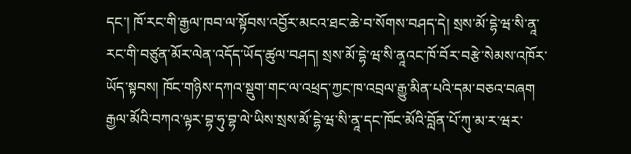དང་། ཁོ་རང་གི་རྒྱལ་ཁབ་ལ་སྟོབས་འབྱོར་མངའ་ཐང་ཆེ་བ་སོགས་བཤད་དེ། སྲས་མོ་དྷེ་ཝ་སི་ནཱ་རང་གི་བཙུན་མོར་ལེན་འདོད་ཡོད་ཚུལ་བཤད། སྲས་མོ་དྷེ་ཝ་སི་ནཱའང་ཁོ་བོར་བརྩེ་སེམས་འཁོར་ཡོད་སྟབས། ཁོང་གཉིས་དཀའ་སྡུག་གང་ལ་འཕྲད་ཀྱང་ཁ་འབྲལ་རྒྱུ་མིན་པའི་དམ་བཅའ་བཞག
རྒྱལ་མོའི་བཀའ་ལྟར་བྷ་ཧུ་བྷ་ལེ་ཡིས་སྲས་མོ་དྷེ་ཝ་སི་ནཱ་དང་ཁོང་མོའི་བློན་པོ་ཀུ་མ་ར་ཝར་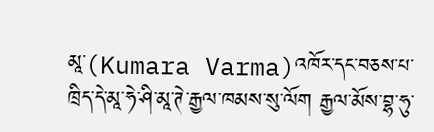མཱ་(Kumara Varma)འཁོར་དང་བཅས་པ་ཁྲིད་དེ་མཱ་ཧེ་ཤི་མཱ་ཊེ་རྒྱལ་ཁམས་སུ་ལོག རྒྱལ་མོས་བྷ་ཧུ་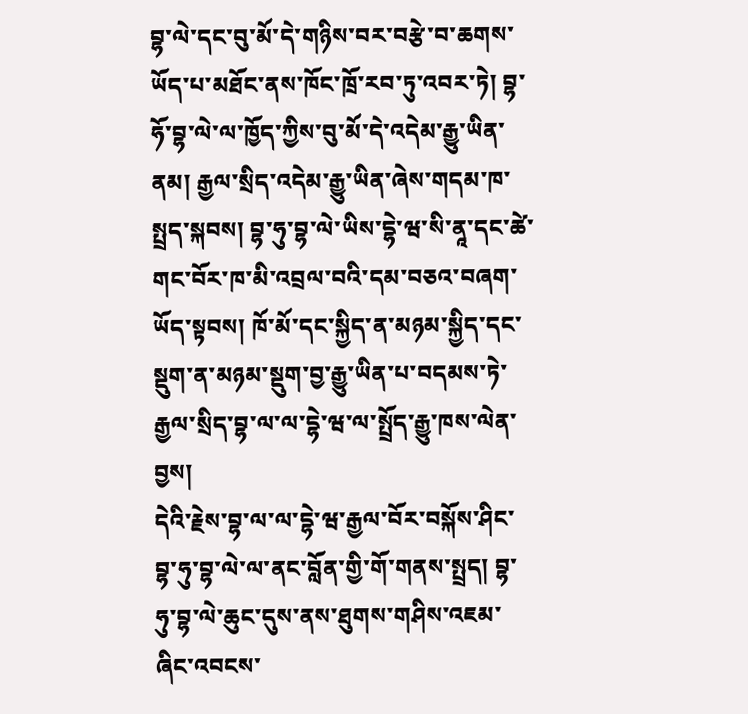བྷ་ལེ་དང་བུ་མོ་དེ་གཉིས་བར་བརྩེ་བ་ཆགས་ཡོད་པ་མཐོང་ནས་ཁོང་ཁྲོ་རབ་ཏུ་འབར་ཏེ། བྷ་ཧོ་བྷ་ལེ་ལ་ཁྱོད་ཀྱིས་བུ་མོ་དེ་འདེམ་རྒྱུ་ཡིན་ནམ། རྒྱལ་སྲིད་འདེམ་རྒྱུ་ཡིན་ཞེས་གདམ་ཁ་སྤྲད་སྐབས། བྷ་ཧུ་བྷ་ལེ་ཡིས་དྷེ་ཝ་སི་ནཱ་དང་ཚེ་གང་བོར་ཁ་མི་འབྲལ་བའི་དམ་བཅའ་བཞག་ཡོད་སྟབས། ཁོ་མོ་དང་སྐྱིད་ན་མཉམ་སྐྱིད་དང་སྡུག་ན་མཉམ་སྡུག་བྱ་རྒྱུ་ཡིན་པ་བདམས་ཏེ་རྒྱལ་སྲིད་བྷ་ལ་ལ་དྷེ་ཝ་ལ་སྤྲོད་རྒྱུ་ཁས་ལེན་བྱས།
དེའི་རྗེས་བྷ་ལ་ལ་དྷེ་ཝ་རྒྱལ་བོར་བསྐོས་ཤིང་བྷ་ཧུ་བྷ་ལེ་ལ་ནང་བློན་གྱི་གོ་གནས་སྤྲད། བྷ་ཧུ་བྷ་ལེ་ཆུང་དུས་ནས་ཐུགས་གཤིས་འཇམ་ཞིང་འབངས་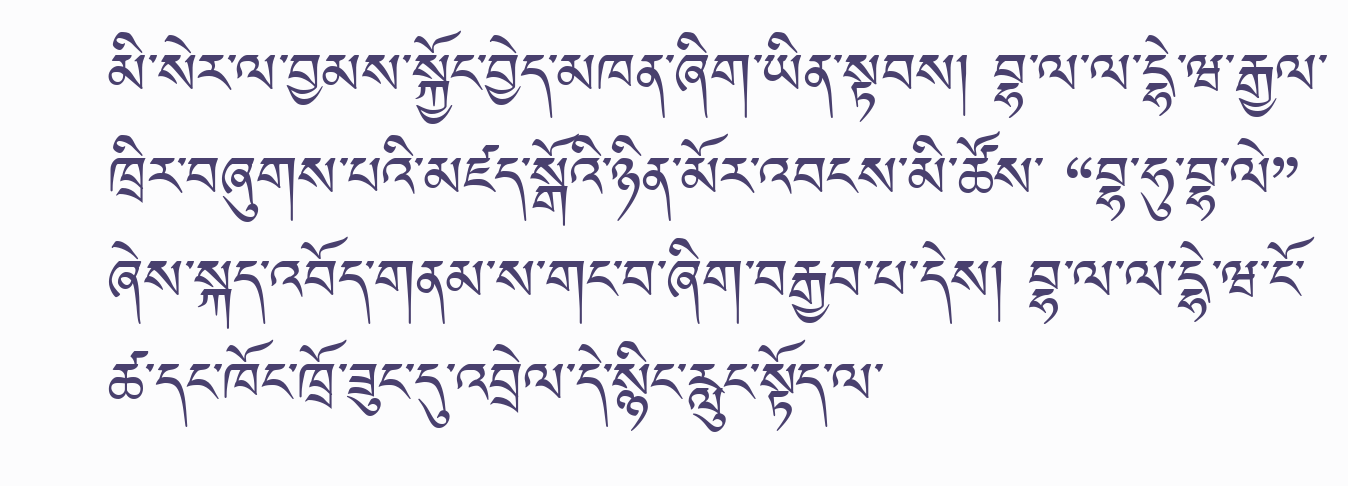མི་སེར་ལ་བྱམས་སྐྱོང་བྱེད་མཁན་ཞིག་ཡིན་སྟབས། བྷ་ལ་ལ་དྷེ་ཝ་རྒྱལ་ཁྲིར་བཞུགས་པའི་མཛད་སྒོའི་ཉིན་མོར་འབངས་མི་ཚོས་ “བྷ་ཧུ་བྷ་ལེ” ཞེས་སྐད་འབོད་གནམ་ས་གང་བ་ཞིག་བརྒྱབ་པ་དེས། བྷ་ལ་ལ་དྷེ་ཝ་ངོ་ཚ་དང་ཁོང་ཁྲོ་ཟུང་དུ་འབྲེལ་དེ་སྙིང་རླུང་སྟོད་ལ་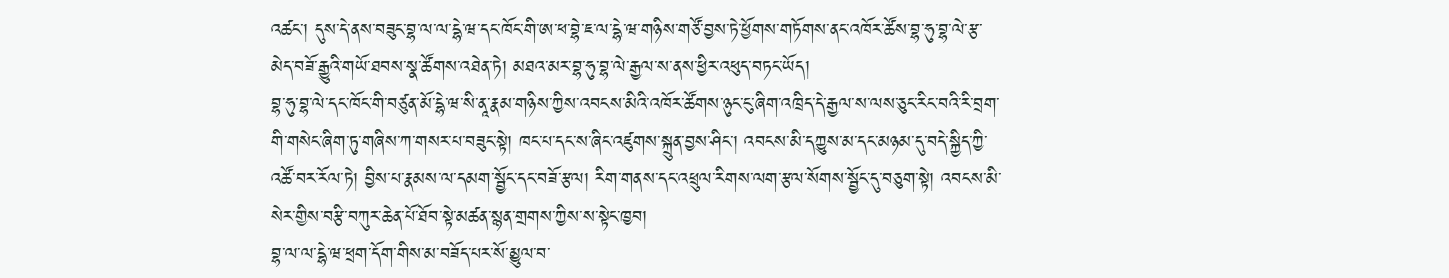འཚང་། དུས་དེ་ནས་བཟུང་བྷ་ལ་ལ་དྷེ་ཝ་དང་ཁོང་གི་ཨ་ཕ་བྷེ་ཇ་ལ་དྷེ་ཝ་གཉིས་གཙོ་བྱས་ཏེ་ཕྱོགས་གཏོགས་ནང་འཁོར་ཚོས་བྷ་ཧུ་བྷ་ལེ་རྩ་མེད་བཟོ་རྒྱུའི་གཡོ་ཐབས་སྣ་ཚོགས་འཐེན་ཏེ། མཐའ་མར་བྷ་ཧུ་བྷ་ལེ་རྒྱལ་ས་ནས་ཕྱིར་འཕུད་བཏང་ཡོད།
བྷ་ཧུ་བྷ་ལེ་དང་ཁོང་གི་བཙུན་མོ་དྷེ་ཝ་སི་ནཱ་རྣམ་གཉིས་ཀྱིས་འབངས་མིའི་འཁོར་ཚོགས་ཉུང་ངུ་ཞིག་འཁྲིད་དེ་རྒྱལ་ས་ལས་ཅུང་རིང་བའི་རི་བྲག་གི་གསེང་ཞིག་ཏུ་གཞིས་ཀ་གསར་པ་བཟུང་སྟེ། ཁང་པ་དང་ས་ཞིང་འཛུགས་སྐྲུན་བྱས་ཤིང་། འབངས་མི་དཀྱུས་མ་དང་མཉམ་དུ་བདེ་སྐྱིད་ཀྱི་འཚོ་བར་རོལ་ཏེ། བྱིས་པ་རྣམས་ལ་དམག་སྦྱོང་དང་བཟོ་རྩལ། རིག་གནས་དང་འཕྲུལ་རིགས་ལག་རྩལ་སོགས་སྦྱོང་དུ་བཅུག་སྟེ། འབངས་མི་སེར་གྱིས་བརྩི་བཀུར་ཆེན་པོ་ཐོབ་སྟེ་མཚན་སྙན་གྲགས་ཀྱིས་ས་སྟེང་ཁྱབ།
བྷ་ལ་ལ་དྷེ་ཝ་ཕྲག་དོག་གིས་མ་བཟོད་པར་སོ་མྱུལ་བ་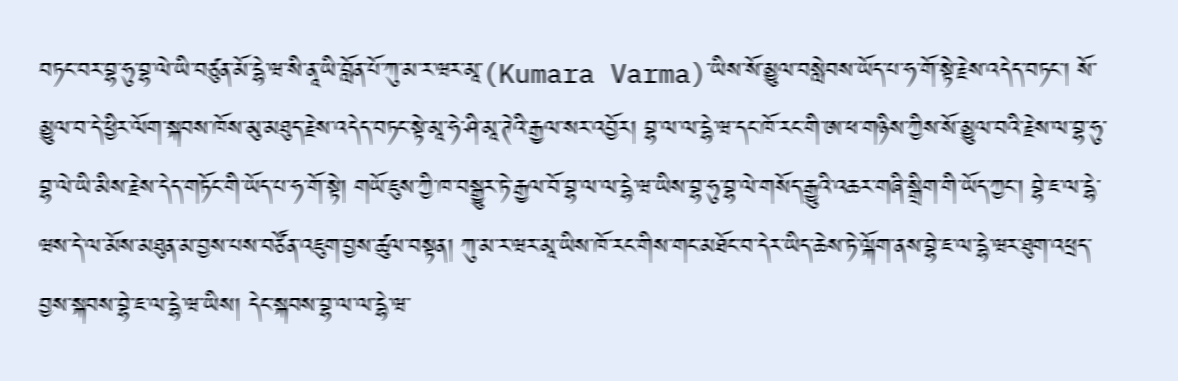བཏང་བར་བྷ་ཧུ་བྷ་ལེ་ཡི་བཙུན་མོ་དྷེ་ཝ་སི་ནཱ་ཡི་བློན་པོ་ཀུ་མ་ར་ཝར་མཱ་(Kumara Varma)་ཡིས་སོ་མྱུལ་བསླེབས་ཡོད་པ་ཧ་གོ་སྟེ་རྗེས་འདེད་བཏང་། སོ་མྱུལ་བ་དེ་ཕྱིར་ལོག་སྐབས་ཁོས་མུ་མཐུད་རྗེས་འདེད་བཏང་སྟེ་མཱ་ཧེ་ཤི་མཱ་ཊེའི་རྒྱལ་སར་འབྱོར། བྷ་ལ་ལ་དྷེ་ཝ་དང་ཁོ་རང་གི་ཨ་ཕ་གཉིས་ཀྱིས་སོ་མྱུལ་བའི་རྗེས་ལ་བྷ་ཧུ་བྷ་ལེ་ཡི་མིས་རྗེས་དེད་གཏོང་གི་ཡོད་པ་ཧ་གོ་སྟེ། གཡོ་ཇུས་ཀྱི་ཁ་བསྒྱུར་ཏེ་རྒྱལ་བོ་བྷ་ལ་ལ་དྷེ་ཝ་ཡིས་བྷ་ཧུ་བྷ་ལེ་གསོད་རྒྱུའི་འཆར་གཞི་སྒྲིག་གི་ཡོད་ཀྱང་། བྷེ་ཇ་ལ་དྷེ་ཝས་དེ་ལ་མོས་མཐུན་མ་བྱས་པས་བཙོན་འཇུག་བྱས་ཚུལ་བསྟན། ཀུ་མ་ར་ཝར་མཱ་ཡིས་ཁོ་རང་གིས་གང་མཐོང་བ་དེར་ཡིད་ཆེས་ཏེ་ལྐོག་ནས་བྷེ་ཇ་ལ་དྷེ་ཝར་ཐུག་འཕྲད་བྱས་སྐབས་བྷེ་ཇ་ལ་དྷེ་ཝ་ཡིས། དེང་སྐབས་བྷ་ལ་ལ་དྷེ་ཝ་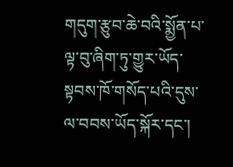གདུག་རྩུབ་ཆེ་བའི་སྨྱོན་པ་ལྟ་བུ་ཞིག་ཏུ་གྱུར་ཡོད་སྟབས་ཁོ་གསོད་པའི་དུས་ལ་བབས་ཡོད་སྐོར་དང་།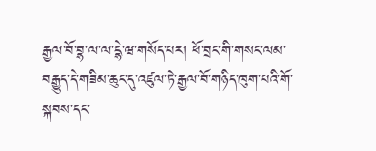རྒྱལ་བོ་བྷ་ལ་ལ་དྷེ་ཝ་གསོད་པར། ཕོ་བྲང་གི་གསང་ལམ་བརྒྱུད་དེ་གཟིམ་ཆུང་དུ་འཛུལ་ཏེ་རྒྱལ་བོ་གཉིད་ཁུག་པའི་གོ་སྐབས་དང་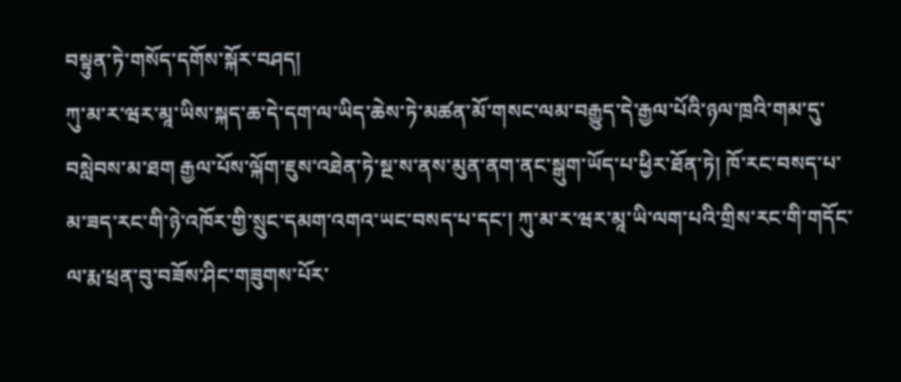བསྟུན་ཏེ་གསོད་དགོས་སྐོར་བཤད།
ཀུ་མ་ར་ཝར་མཱ་ཡིས་སྐད་ཆ་དེ་དག་ལ་ཡིད་ཆེས་ཏེ་མཚན་མོ་གསང་ལམ་བརྒྱུད་དེ་རྒྱལ་པོའི་ཉལ་ཁྲའི་གམ་དུ་བསླེབས་མ་ཐག རྒྱལ་པོས་ལྐོག་ཇུས་འཐེན་ཏེ་སྔ་ས་ནས་མུན་ནག་ནང་སྒུག་ཡོད་པ་ཕྱིར་ཐོན་ཏེ། ཁོ་རང་བསད་པ་མ་ཟད་རང་གི་ཉེ་འཁོར་གྱི་སྲུང་དམག་འགའ་ཡང་བསད་པ་དང་། ཀུ་མ་ར་ཝར་མཱ་ཡི་ལག་པའི་གྲིས་རང་གི་གདོང་ལ་རྨ་ཕྲན་བུ་བཟོས་ཤིང་གཟུགས་པོར་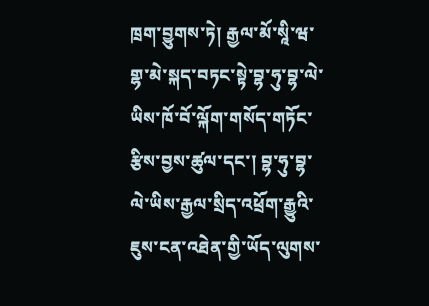ཁྲག་བྱུགས་ཏེ། རྒྱལ་མོ་སཱི་ཝ་གྷ་མེ་སྐད་བཏང་སྟེ་བྷ་ཧུ་བྷ་ལེ་ཡིས་ཁོ་བོ་ལྐོག་གསོད་གཏོང་རྩིས་བྱས་ཚུལ་དང་། བྷ་ཧུ་བྷ་ལེ་ཡིས་རྒྱལ་སྲིད་འཕྲོག་རྒྱུའི་ཇུས་ངན་འཐེན་གྱི་ཡོད་ལུགས་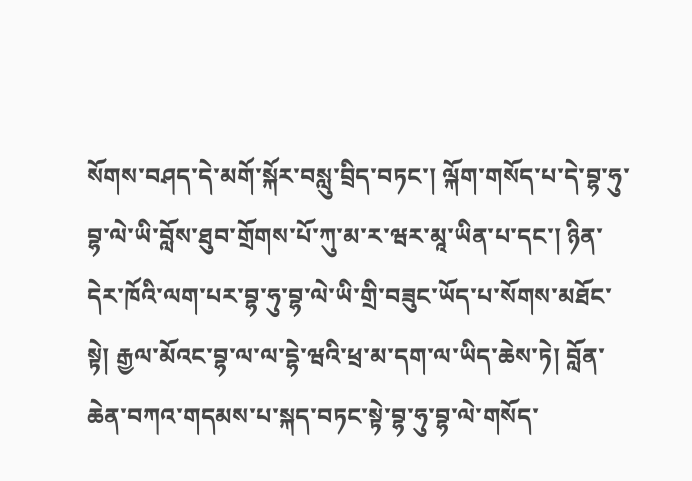སོགས་བཤད་དེ་མགོ་སྐོར་བསླུ་བྲིད་བཏང་། ལྐོག་གསོད་པ་དེ་བྷ་ཧུ་བྷ་ལེ་ཡི་བློས་ཐུབ་གྲོགས་པོ་ཀུ་མ་ར་ཝར་མཱ་ཡིན་པ་དང་། ཉིན་དེར་ཁོའི་ལག་པར་བྷ་ཧུ་བྷ་ལེ་ཡི་གྲི་བཟུང་ཡོད་པ་སོགས་མཐོང་སྟེ། རྒྱལ་མོའང་བྷ་ལ་ལ་དྷེ་ཝའི་ཕྲ་མ་དག་ལ་ཡིད་ཆེས་ཏེ། བློན་ཆེན་བཀའ་གདམས་པ་སྐད་བཏང་སྟེ་བྷ་ཧུ་བྷ་ལེ་གསོད་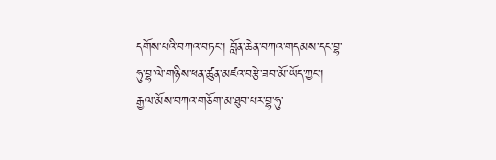དགོས་པའི་བཀའ་བཏང་། བློན་ཆེན་བཀའ་གདམས་དང་བྷ་ཧུ་བྷ་ལེ་གཉིས་ཕན་ཚུན་མཛའ་བརྩེ་ཟབ་མོ་ཡོད་ཀྱང་། རྒྱལ་མོས་བཀའ་གཅོག་མ་ཐུབ་པར་བྷ་ཧུ་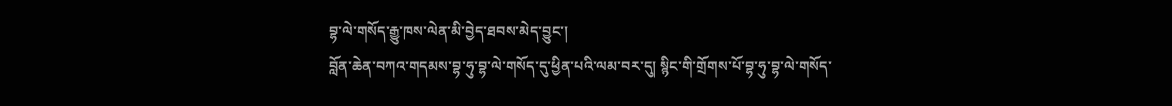བྷ་ལེ་གསོད་རྒྱུ་ཁས་ལེན་མི་བྱེད་ཐབས་མེད་བྱུང་།
བློན་ཆེན་བཀའ་གདམས་བྷ་ཧུ་བྷ་ལེ་གསོད་དུ་ཕྱིན་པའི་ལམ་བར་དུ། སྙིང་གི་གྲོགས་པོ་བྷ་ཧུ་བྷ་ལེ་གསོད་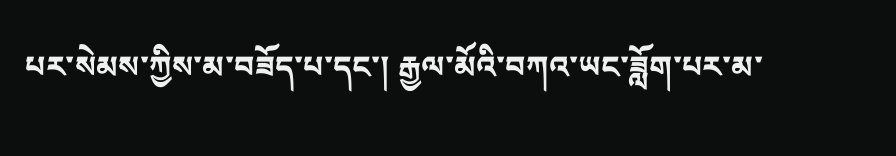པར་སེམས་ཀྱིས་མ་བཟོད་པ་དང་། རྒྱལ་མོའི་བཀའ་ཡང་ཟློག་པར་མ་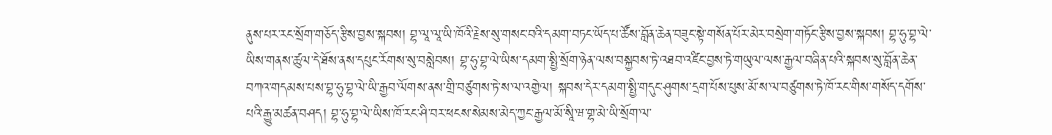ནུས་པར་རང་སྲོག་གཅོད་རྩིས་བྱས་སྐབས། བྷ་ལཱ་ལཱ་ཡི་ཁོའི་རྗེས་སུ་གསང་བའི་དམག་བཏང་ཡོད་པ་ཚོས་བློན་ཆེན་བཟུང་སྟེ་གསོན་པོར་མེར་བསྲེག་གཏོང་རྩིས་བྱས་སྐབས། བྷ་ཧུ་བྷ་ལེ་ཡིས་གནས་ཚུལ་དེ་ཐོས་ནས་དཔུང་རོགས་སུ་བསླེབས། བྷ་ཧུ་བྷ་ལེ་ཡིས་དམག་སྤྱི་སྲོག་ཉེན་ལས་བསྐྱབས་ཏེ་འཐབ་འཛིང་བྱས་ཏེ་གཡུལ་ལས་རྒྱལ་བཞིན་པའི་སྐབས་སུ་བློན་ཆེན་བཀའ་གདམས་པས་བྷ་ཧུ་བྷ་ལེ་ཡི་རྒྱབ་ལོགས་ནས་གྲི་བཙུགས་ཏེ་ས་ལ་འགྱེལ། སྐབས་དེར་དམག་སྤྱི་གདུང་ཤུགས་དྲག་པོས་པུས་མོ་ས་ལ་བཙུགས་ཏེ་ཁོ་རང་གིས་གསོད་དགོས་པའི་རྒྱུ་མཚན་བཤད། བྷ་ཧུ་བྷ་ལེ་ཡིས་ཁོ་རང་ཤི་བར་ཕངས་སེམས་མེད་ཀྱང་རྒྱལ་མོ་སཱི་ཝ་གྷ་མེ་ཡི་སྲོག་ལ་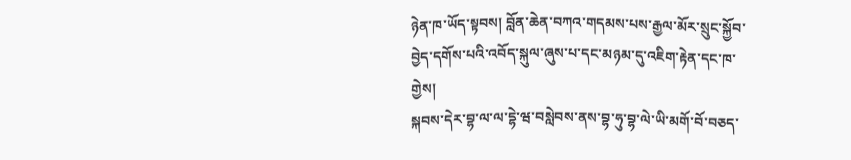ཉེན་ཁ་ཡོད་སྟབས། བློན་ཆེན་བཀའ་གདམས་པས་རྒྱལ་མོར་སྲུང་སྐྱོབ་བྱེད་དགོས་པའི་འབོད་སྐུལ་ཞུས་པ་དང་མཉམ་དུ་འཇིག་རྟེན་དང་ཁ་གྱེས།
སྐབས་དེར་བྷ་ལ་ལ་དྷེ་ཝ་བསླེབས་ནས་བྷ་ཧུ་བྷ་ལེ་ཡི་མགོ་བོ་བཅད་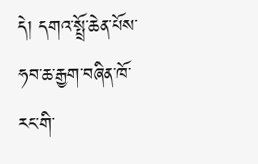དེ། དགའ་སྤྲོ་ཆེན་པོས་ཧབ་ཆ་རྒྱག་བཞིན་ཁོ་རང་གི་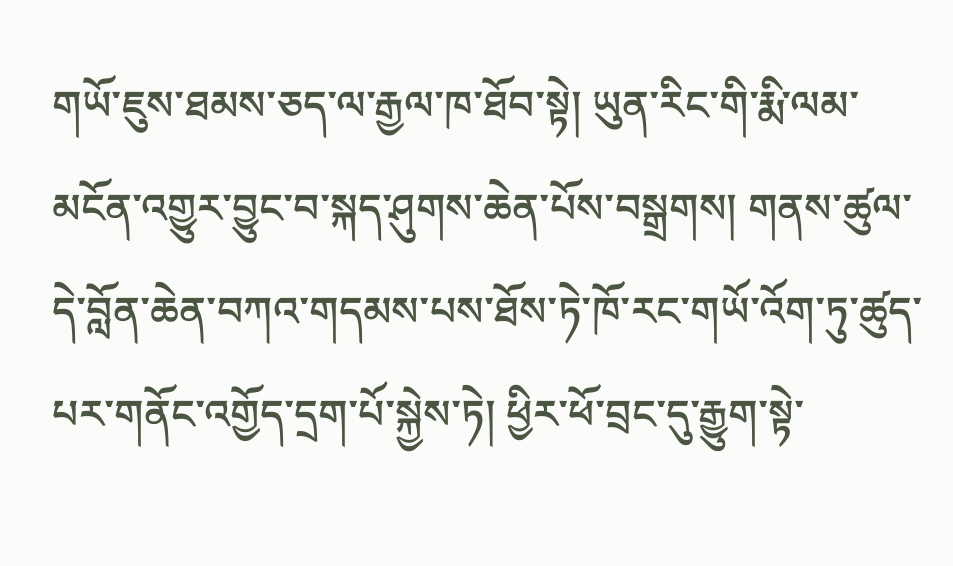གཡོ་ཇུས་ཐམས་ཅད་ལ་རྒྱལ་ཁ་ཐོབ་སྟེ། ཡུན་རིང་གི་རྨི་ལམ་མངོན་འགྱུར་བྱུང་བ་སྐད་ཤུགས་ཆེན་པོས་བསྒྲགས། གནས་ཚུལ་དེ་བློན་ཆེན་བཀའ་གདམས་པས་ཐོས་ཏེ་ཁོ་རང་གཡོ་འོག་ཏུ་ཚུད་པར་གནོང་འགྱོད་དྲག་པོ་སྐྱེས་ཏེ། ཕྱིར་ཕོ་བྲང་དུ་རྒྱུག་སྟེ་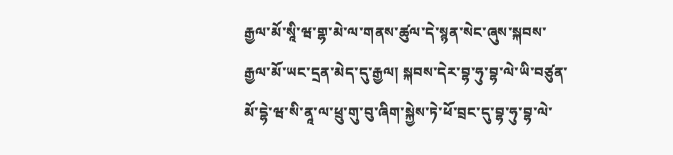རྒྱལ་མོ་སཱི་ཝ་གྷ་མེ་ལ་གནས་ཚུལ་དེ་སྙན་སེང་ཞུས་སྐབས་རྒྱལ་མོ་ཡང་དྲན་མེད་དུ་རྒྱལ། སྐབས་དེར་བྷ་ཧུ་བྷ་ལེ་ཡི་བཙུན་མོ་དྷེ་ཝ་སི་ནཱ་ལ་ཕྲུ་གུ་བུ་ཞིག་སྐྱེས་ཏེ་ཕོ་བྲང་དུ་བྷ་ཧུ་བྷ་ལེ་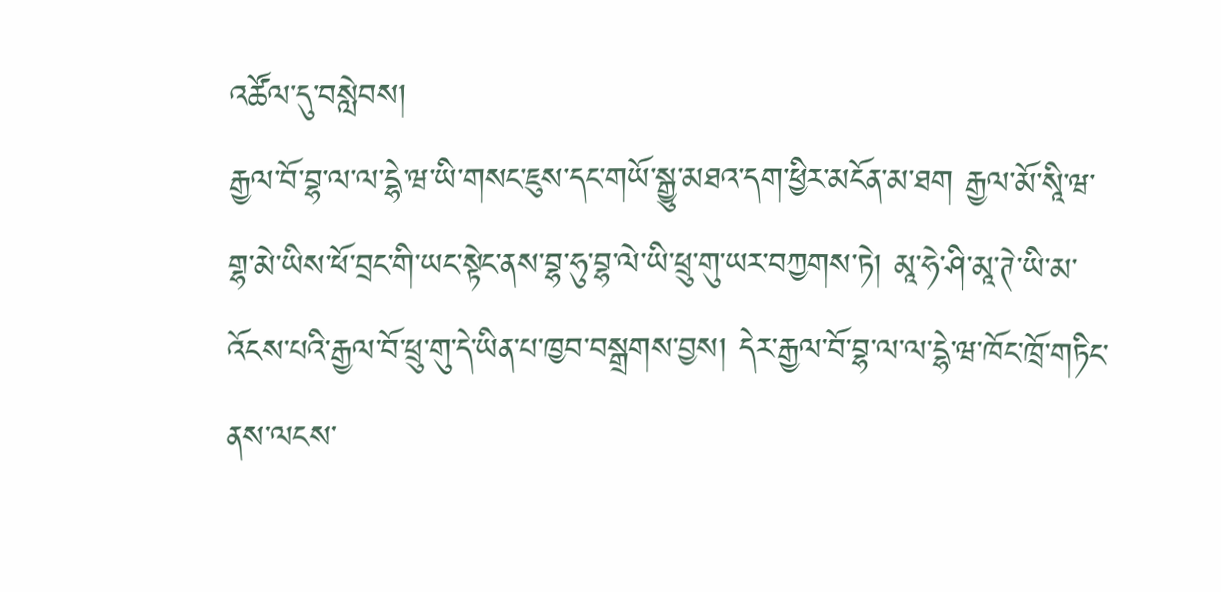འཚོལ་དུ་བསླེབས།
རྒྱལ་བོ་བྷ་ལ་ལ་དྷེ་ཝ་ཡི་གསང་ཇུས་དང་གཡོ་སྒྱུ་མཐའ་དག་ཕྱིར་མངོན་མ་ཐག རྒྱལ་མོ་སཱི་ཝ་གྷ་མེ་ཡིས་ཕོ་བྲང་གི་ཡང་སྟེང་ནས་བྷ་ཧུ་བྷ་ལེ་ཡི་ཕྲུ་གུ་ཡར་བཀྱགས་ཏེ། མཱ་ཧེ་ཤི་མཱ་ཊེ་ཡི་མ་འོངས་པའི་རྒྱལ་བོ་ཕྲུ་གུ་དེ་ཡིན་པ་ཁྱབ་བསྒྲགས་བྱས། དེར་རྒྱལ་བོ་བྷ་ལ་ལ་དྷེ་ཝ་ཁོང་ཁྲོ་གཏིང་ནས་ལངས་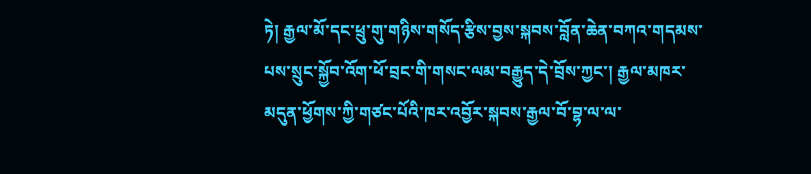ཏེ། རྒྱལ་མོ་དང་ཕྲུ་གུ་གཉིས་གསོད་རྩིས་བྱས་སྐབས་བློན་ཆེན་བཀའ་གདམས་པས་སྲུང་སྐྱོབ་འོག་ཕོ་བྲང་གི་གསང་ལམ་བརྒྱུད་དེ་བྲོས་ཀྱང་། རྒྱལ་མཁར་མདུན་ཕྱོགས་ཀྱི་གཙང་པོའི་ཁར་འབྱོར་སྐབས་རྒྱལ་བོ་བྷ་ལ་ལ་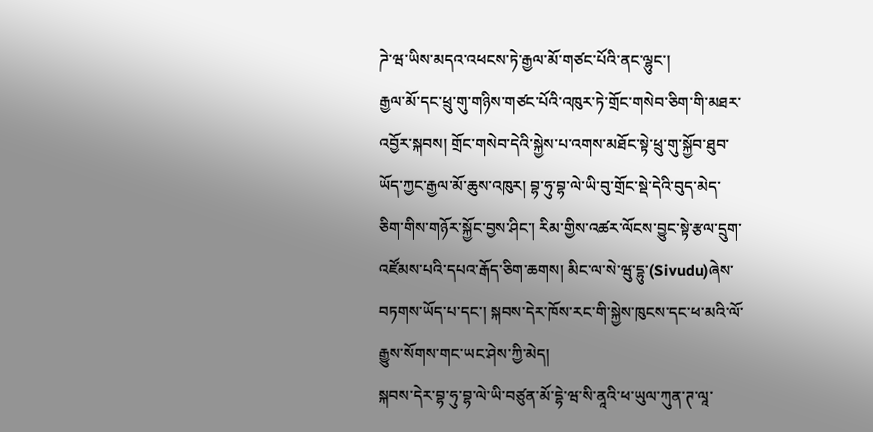ཌེ་ཝ་ཡིས་མདའ་འཕངས་ཏེ་རྒྱལ་མོ་གཙང་པོའི་ནང་ལྷུང་།
རྒྱལ་མོ་དང་ཕྲུ་གུ་གཉིས་གཙང་པོའི་འཁུར་ཏེ་གྲོང་གསེབ་ཅིག་གི་མཐར་འབྱོར་སྐབས། གྲོང་གསེབ་དེའི་སྐྱེས་པ་འགས་མཐོང་སྟེ་ཕྲུ་གུ་སྐྱོབ་ཐུབ་ཡོད་ཀྱང་རྒྱལ་མོ་ཆུས་འཁུར། བྷ་ཧུ་བྷ་ལེ་ཡི་བུ་གྲོང་སྡེ་དེའི་བུད་མེད་ཅིག་གིས་གཉོར་སྐྱོང་བྱས་ཤིང་། རིམ་གྱིས་འཚར་ལོངས་བྱུང་སྟེ་རྩལ་དྲུག་འཛོམས་པའི་དཔའ་རྒོད་ཅིག་ཆགས། མིང་ལ་སེ་ཝུ་དྷུ་(Sivudu)ཞེས་བཏགས་ཡོད་པ་དང་། སྐབས་དེར་ཁོས་རང་གི་སྐྱེས་ཁུངས་དང་ཕ་མའི་ལོ་རྒྱུས་སོགས་གང་ཡང་ཤེས་ཀྱི་མེད།
སྐབས་དེར་བྷ་ཧུ་བྷ་ལེ་ཡི་བཙུན་མོ་དྷེ་ཝ་སི་ནཱའི་ཕ་ཡུལ་ཀུན་ཊ་ལཱ་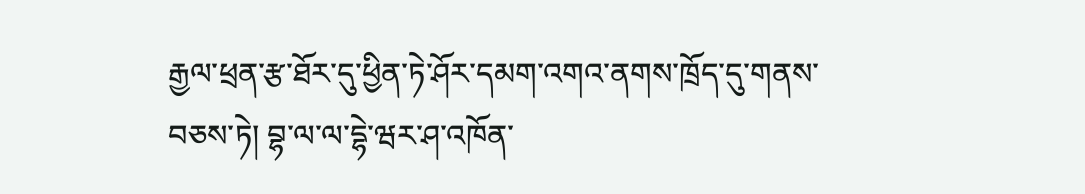རྒྱལ་ཕྲན་རྩ་ཐོར་དུ་ཕྱིན་ཏེ་ཤོར་དམག་འགའ་ནགས་ཁྲོད་དུ་གནས་བཅས་ཏེ། བྷ་ལ་ལ་དྷེ་ཝར་ཤ་འཁོན་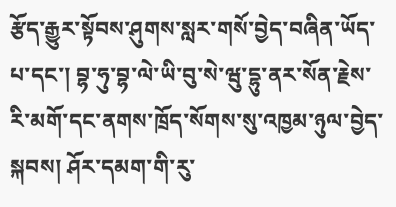རྩོད་རྒྱུར་སྟོབས་ཤུགས་སླར་གསོ་བྱེད་བཞིན་ཡོད་པ་དང་། བྷ་ཧུ་བྷ་ལེ་ཡི་བུ་སེ་ཝུ་དྷུ་ནར་སོན་རྗེས་རི་མགོ་དང་ནགས་ཁྲོད་སོགས་སུ་འཁྱམ་ཉུལ་བྱེད་སྐབས། ཤོར་དམག་གི་རུ་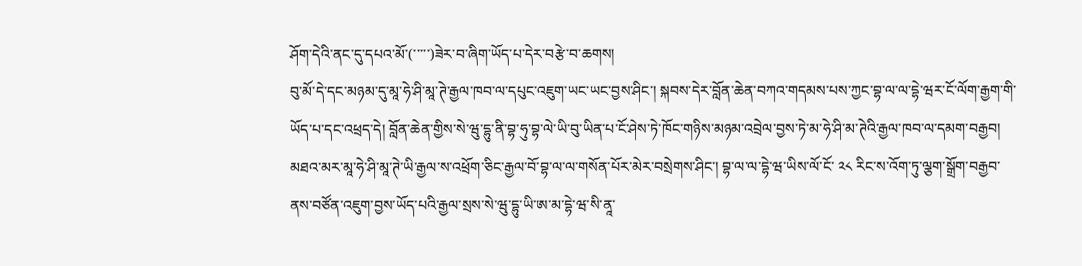ཤོག་དེའི་ནང་དུ་དཔའ་མོ་(་་་་་)ཟེར་བ་ཞིག་ཡོད་པ་དེར་བརྩེ་བ་ཆགས།
བུ་མོ་དེ་དང་མཉམ་དུ་མཱ་ཧེ་ཤི་མཱ་ཊེ་རྒྱལ་ཁབ་ལ་དཔུང་འཇུག་ཡང་ཡང་བྱས་ཤིང་། སྐབས་དེར་བློན་ཆེན་བཀའ་གདམས་པས་ཀྱང་བྷ་ལ་ལ་དྷེ་ཝར་ངོ་ལོག་རྒྱག་གི་ཡོད་པ་དང་འཕྲད་དེ། བློན་ཆེན་གྱིས་སེ་ཝུ་དྷུ་ནི་བྷ་ཧུ་བྷ་ལེ་ཡི་བུ་ཡིན་པ་ངོ་ཤེས་ཏེ་ཁོང་གཉིས་མཉམ་འབྲེལ་བྱས་ཏེ་མ་ཧེ་ཤི་མ་ཊེའི་རྒྱལ་ཁབ་ལ་དམག་བརྒྱབ། མཐའ་མར་མཱ་ཧེ་ཤི་མཱ་ཊེ་ཡི་རྒྱལ་ས་འཕྲོག་ཅིང་རྒྱལ་བོ་བྷ་ལ་ལ་གསོན་པོར་མེར་བསྲེགས་ཤིང་། བྷ་ལ་ལ་དྷེ་ཝ་ཡིས་ལོ་ངོ་ ༢༨ རིང་ས་འོག་ཏུ་ལྕག་སྒྲོག་བརྒྱབ་ནས་བཙོན་འཇུག་བྱས་ཡོད་པའི་རྒྱལ་སྲས་སེ་ཝུ་དྷུ་ཡི་ཨ་མ་དྷེ་ཝ་སི་ནཱ་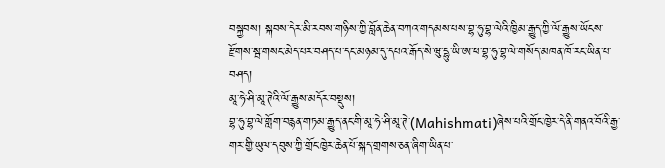བསྐྱབས། སྐབས་དེར་མི་རབས་གཉིས་ཀྱི་བློན་ཆེན་བཀའ་གདམས་པས་བྷ་ཧུ་བྷ་ལེའི་ཁྱིམ་རྒྱུད་ཀྱི་ལོ་རྒྱུས་ཡོངས་རྫོགས་སྦ་གསང་མེད་པར་བཤད་པ་དང་མཉམ་དུ་དཔའ་རྒོད་སེ་ཝུ་དྷུ་ཡི་ཨ་ཕ་བྷ་ཧུ་བྷ་ལེ་གསོད་མཁན་ཁོ་རང་ཡིན་པ་བཤད།
མཱ་ཧེ་ཤི་མཱ་ཊེའི་ལོ་རྒྱུས་མདོར་བསྡུས།
བྷ་ཧུ་བྷ་ལེ་གློག་བརྙན་གཏམ་རྒྱུད་ནང་གི་མཱ་ཧེ་ཤི་མཱ་ཊེ་(Mahishmati)ཞེས་པའི་གྲོང་ཁྱེར་དེ་ནི་གནའ་བོའི་རྒྱ་གར་གྱི་ཡུལ་དབུས་ཀྱི་གྲོང་ཁྱེར་ཆེན་པོ་སྐད་གྲགས་ཅན་ཞིག་ཡིན་པ་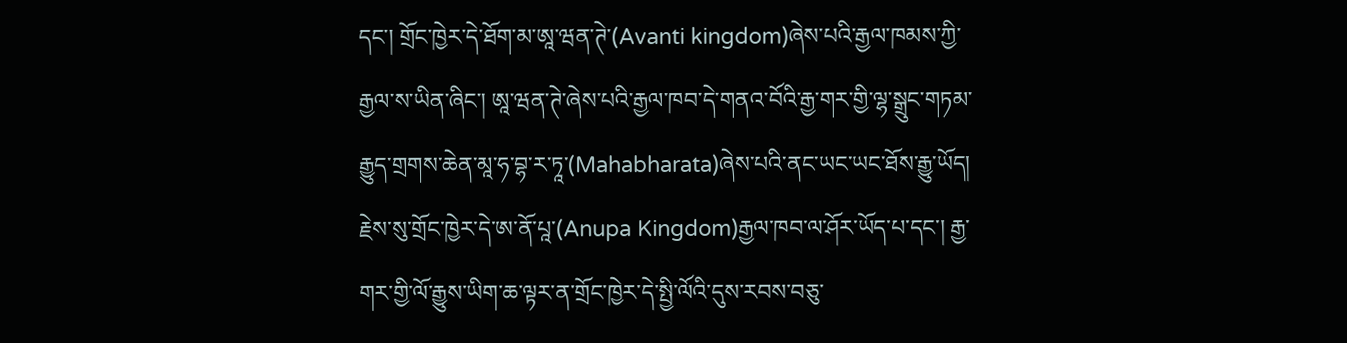དང་། གྲོང་ཁྱེར་དེ་ཐོག་མ་ཨཱ་ཝན་ཊེ་(Avanti kingdom)ཞེས་པའི་རྒྱལ་ཁམས་ཀྱི་རྒྱལ་ས་ཡིན་ཞིང་། ཨཱ་ཝན་ཊེ་ཞེས་པའི་རྒྱལ་ཁབ་དེ་གནའ་བོའི་རྒྱ་གར་གྱི་ལྷ་སྒྲུང་གཏམ་རྒྱུད་གྲགས་ཆེན་མཱ་ཧ་བྷ་ར་ཏཱ་(Mahabharata)ཞེས་པའི་ནང་ཡང་ཡང་ཐོས་རྒྱུ་ཡོད། རྗེས་སུ་གྲོང་ཁྱེར་དེ་ཨ་ནོ་པཱ་(Anupa Kingdom)རྒྱལ་ཁབ་ལ་ཤོར་ཡོད་པ་དང་། རྒྱ་གར་གྱི་ལོ་རྒྱུས་ཡིག་ཆ་ལྟར་ན་གྲོང་ཁྱེར་དེ་སྤྱི་ལོའི་དུས་རབས་བཅུ་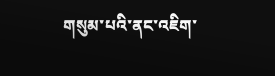གསུམ་པའི་ནང་འཇིག་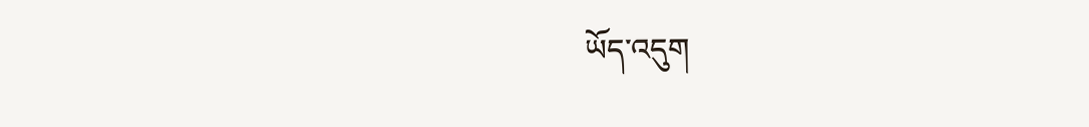ཡོད་འདུག